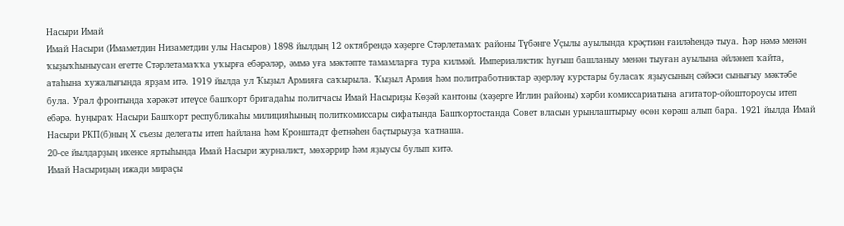Насыри Имай
Имай Насыри (Имаметдин Низаметдин улы Насыров) 1898 йылдың 12 октябрендә хәҙерге Стәрлетамаҡ районы Түбәнге Уҫылы ауылында крәҫтиән ғаиләһендә тыуа. Һәр нәмә менән ҡыҙыҡһыныусан егетте Стәрлетамаҡҡа уҡырға ебәрәләр, әммә уға мәктәпте тамамларға тура килмәй. Империалистик һуғыш башланыу менән тыуған ауылына әйләнеп ҡайта, атаһына хужалығында ярҙам итә. 1919 йылда ул Ҡыҙыл Армияға саҡырыла. Ҡыҙыл Армия һәм политработниктар әҙерләү курстары буласаҡ яҙыусының сәйәси сынығыу мәктәбе була. Урал фронтында хәрәкәт итеүсе башҡорт бригадаһы политчасы Имай Насыриҙы Көҙәй кантоны (хәҙерге Иглин районы) хәрби комиссариатына агитатор-ойоштороусы итеп ебәрә. Һуңыраҡ Насыри Башҡорт республикаһы милицияһының политкомиссары сифатында Башҡортостанда Совет власын урынлаштырыу өсөн көрәш алып бара. 1921 йылда Имай Насыри РКП(б)ның Х съезы делегаты итеп һайлана һәм Кронштадт фетнәһен баҫтырыуҙа ҡатнаша.
20-се йылдарҙың икенсе яртыһында Имай Насыри журналист, мөхәррир һәм яҙыусы булып китә.
Имай Насыриҙың ижади мираҫы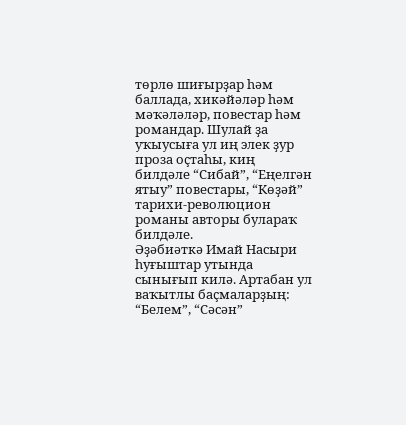төрлө шиғырҙар һәм баллада, хикәйәләр һәм мәҡәләләр, повестар һәм романдар. Шулай ҙа уҡыусыға ул иң элек ҙур проза оҫтаһы, киң билдәле “Сибай”, “Еңелгән ятыу” повестары, “Көҙәй” тарихи-революцион романы авторы булараҡ билдәле.
Әҙәбиәткә Имай Насыри һуғыштар утында сынығып килә. Артабан ул ваҡытлы баҫмаларҙың: “Белем”, “Сәсән”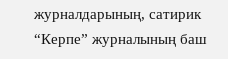журналдарының, сатирик “Керпе” журналының баш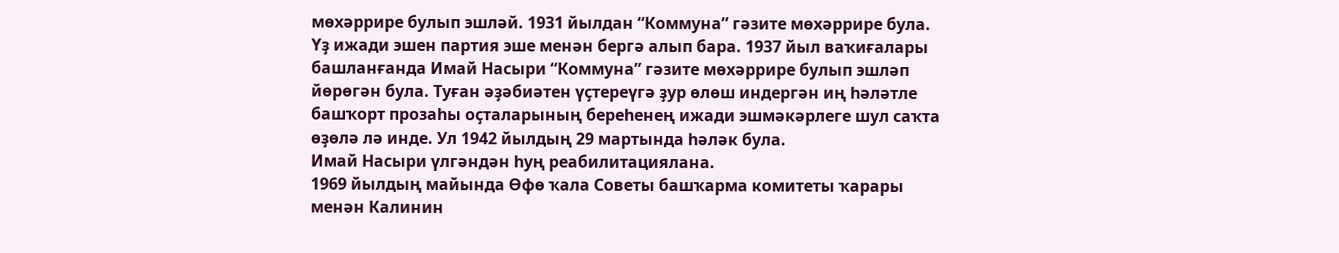мөхәррире булып эшләй. 1931 йылдан “Коммуна” гәзите мөхәррире була. Үҙ ижади эшен партия эше менән бергә алып бара. 1937 йыл ваҡиғалары башланғанда Имай Насыри “Коммуна” гәзите мөхәррире булып эшләп йөрөгән була. Туған әҙәбиәтен үҫтереүгә ҙур өлөш индергән иң һәләтле башҡорт прозаһы оҫталарының береһенең ижади эшмәкәрлеге шул саҡта өҙөлә лә инде. Ул 1942 йылдың 29 мартында һәләк була.
Имай Насыри үлгәндән һуң реабилитациялана.
1969 йылдың майында Өфө ҡала Советы башҡарма комитеты ҡарары менән Калинин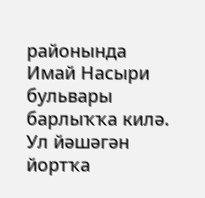районында Имай Насыри бульвары барлыҡҡа килә. Ул йәшәгән йортҡа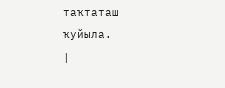таҡтаташ ҡуйыла.
|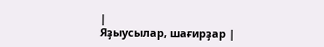|
Яҙыусылар, шағирҙар |